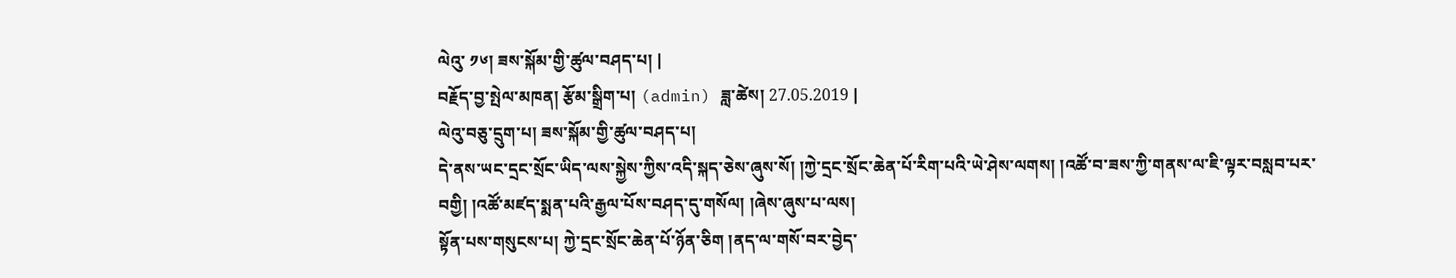ལེའུ་ ༡༦། ཟས་སྐོམ་གྱི་ཚུལ་བཤད་པ། |
བརྗོད་བྱ་སྤེལ་མཁན། རྩོམ་སྒྲིག་པ། (admin) ཟླ་ཚེས། 27.05.2019 |
ལེའུ་བཅུ་དྲུག་པ། ཟས་སྐོམ་གྱི་ཚུལ་བཤད་པ།
དེ་ནས་ཡང་དྲང་སྲོང་ཡིད་ལས་སྐྱེས་ཀྱིས་འདི་སྐད་ཅེས་ཞུས་སོ། །ཀྱེ་དྲང་སྲོང་ཆེན་པོ་རིག་པའི་ཡེ་ཤེས་ལགས། །འཚོ་བ་ཟས་ཀྱི་གནས་ལ་ཇི་ལྟར་བསླབ་པར་བགྱི། །འཚོ་མཛད་སྨན་པའི་རྒྱལ་པོས་བཤད་དུ་གསོལ། །ཞེས་ཞུས་པ་ལས།
སྟོན་པས་གསུངས་པ། ཀྱེ་དྲང་སྲོང་ཆེན་པོ་ཉོན་ཅིག །ནད་ལ་གསོ་བར་བྱེད་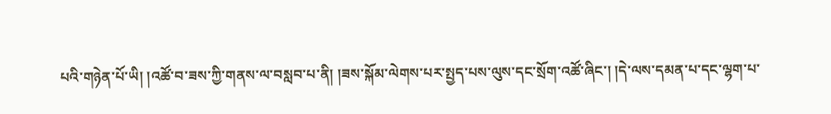པའི་གཉེན་པོ་ཡི། །འཚོ་བ་ཟས་ཀྱི་གནས་ལ་བསླབ་པ་ནི། །ཟས་སྐོམ་ལེགས་པར་སྤྱད་པས་ལུས་དང་སྲོག་འཚོ་ཞིང་། །དེ་ལས་དམན་པ་དང་ལྷག་པ་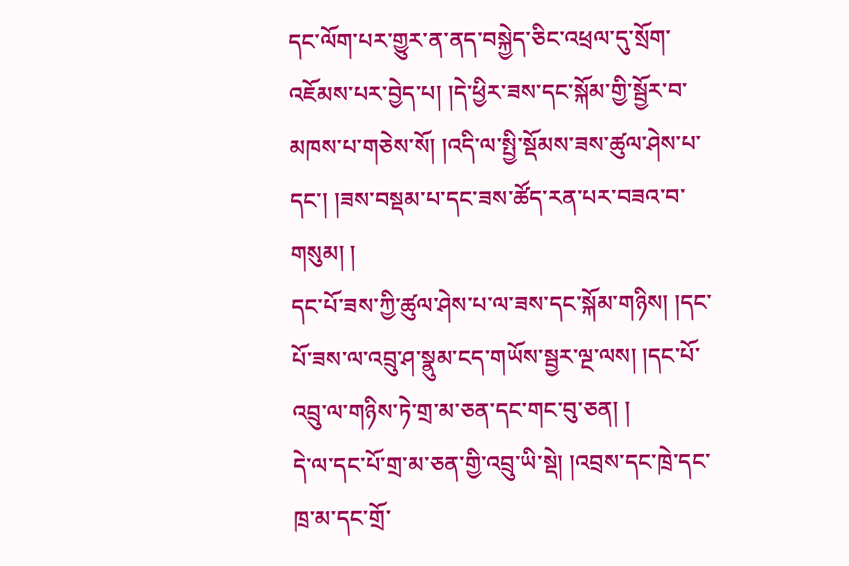དང་ལོག་པར་གྱུར་ན་ནད་བསྐྱེད་ཅིང་འཕྲལ་དུ་སྲོག་འཇོམས་པར་བྱེད་པ། །དེ་ཕྱིར་ཟས་དང་སྐོམ་གྱི་སྦྱོར་བ་མཁས་པ་གཅེས་སོ། །འདི་ལ་སྤྱི་སྡོམས་ཟས་ཚུལ་ཤེས་པ་དང་། །ཟས་བསྡམ་པ་དང་ཟས་ཚོད་རན་པར་བཟའ་བ་གསུམ། །
དང་པོ་ཟས་ཀྱི་ཚུལ་ཤེས་པ་ལ་ཟས་དང་སྐོམ་གཉིས། །དང་པོ་ཟས་ལ་འབྲུ་ཤ་སྣུམ་ངད་གཡོས་སྦྱར་ལྔ་ལས། །དང་པོ་འབྲུ་ལ་གཉིས་ཏེ་གྲ་མ་ཅན་དང་གང་བུ་ཅན། །
དེ་ལ་དང་པོ་གྲ་མ་ཅན་གྱི་འབྲུ་ཡི་སྡེ། །འབྲས་དང་ཁྲེ་དང་ཁྲ་མ་དང་གྲོ་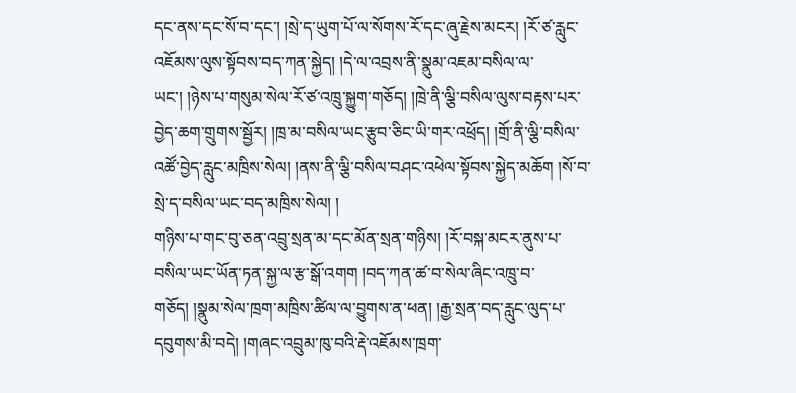དང་ནས་དང་སོ་བ་དང་། །སྲེ་ད་ཡུག་པོ་ལ་སོགས་རོ་དང་ཞུ་རྗེས་མངར། །རོ་ཙ་རླུང་འཇོམས་ལུས་སྟོབས་བད་ཀན་སྐྱེད། །དེ་ལ་འབྲས་ནི་སྣུམ་འཇམ་བསིལ་ལ་ཡང་། །ཉེས་པ་གསུམ་སེལ་རོ་ཙ་འཁྲུ་སྐྱུག་གཅོད། །ཁྲེ་ནི་ལྕི་བསིལ་ལུས་བརྟས་པར་བྱེད་ཆག་གྲུགས་སྦྱོར། །ཁྲ་མ་བསིལ་ཡང་རྩུབ་ཅིང་ཡི་གར་འཕྲོད། །གྲོ་ནི་ལྕི་བསིལ་འཚོ་བྱེད་རླུང་མཁྲིས་སེལ། །ནས་ནི་ལྕི་བསིལ་བཤང་འཕེལ་སྟོབས་སྐྱེད་མཆོག །སོ་བ་སྲེ་ད་བསིལ་ཡང་བད་མཁྲིས་སེལ། །
གཉིས་པ་གང་བུ་ཅན་འབྲུ་སྲན་མ་དང་མོན་སྲན་གཉིས། །རོ་བསྐ་མངར་ནུས་པ་བསིལ་ཡང་ཡོན་ཏན་སྐྱ་ལ་རྩ་སྒོ་འགག །བད་ཀན་ཚ་བ་སེལ་ཞིང་འཁྲུ་བ་གཅོད། །སྣུམ་སེལ་ཁྲག་མཁྲིས་ཚིལ་ལ་བྱུགས་ན་ཕན། །རྒྱ་སྲན་བད་རླུང་ལུད་པ་དབུགས་མི་བདེ། །གཞང་འབྲུམ་ཁུ་བའི་རྡེ་འཇོམས་ཁྲག་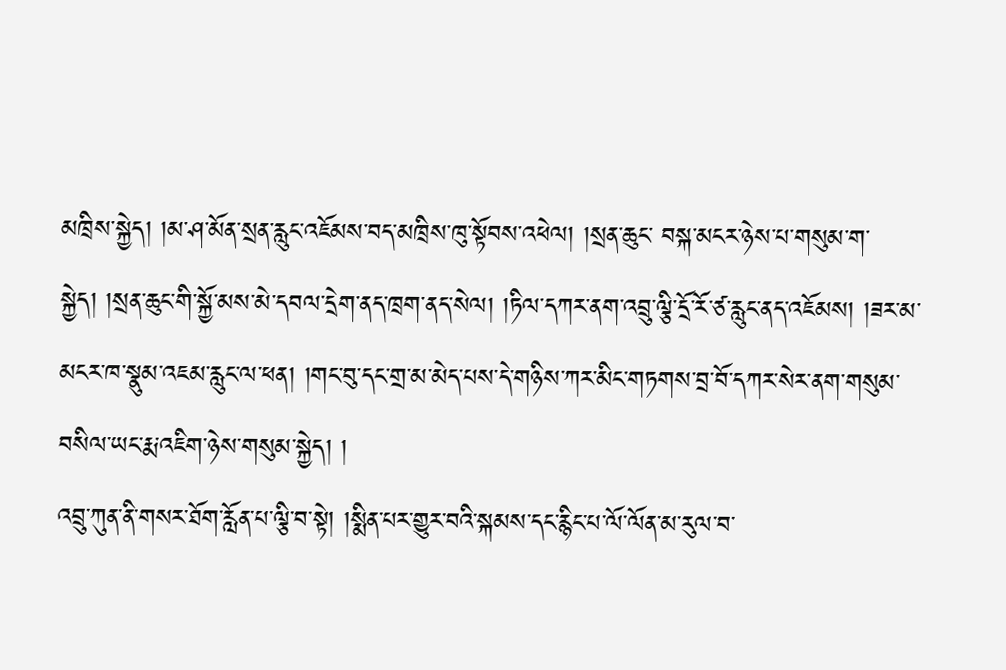མཁྲིས་སྐྱེད། །མ་ཤ་མོན་སྲན་རླུང་འཇོམས་བད་མཁྲིས་ཁུ་སྟོབས་འཕེལ། །སྲན་ཆུང་ བསྐ་མངར་ཉེས་པ་གསུམ་ག་སྐྱེད། །སྲན་ཆུང་གི་སྐྱོ་མས་མེ་དབལ་དྲེག་ནད་ཁྲག་ནད་སེལ། །ཏིལ་དཀར་ནག་འབྲུ་ལྕི་དྲོ་རོ་ཙ་རླུང་ནད་འཇོམས། །ཟར་མ་མངར་ཁ་སྣུམ་འཇམ་རླུང་ལ་ཕན། །གང་བུ་དང་གྲ་མ་མེད་པས་དེ་གཉིས་ཀར་མིང་གཏགས་བྲ་བོ་དཀར་སེར་ནག་གསུམ་བསིལ་ཡང་རྨ་འཇིག་ཉེས་གསུམ་སྐྱེད། །
འབྲུ་ཀུན་ནི་གསར་ཐོག་རློན་པ་ལྕི་བ་སྟེ། །སྨིན་པར་གྱུར་བའི་སྐམས་དང་རྙིང་པ་ལོ་ལོན་མ་རུལ་བ་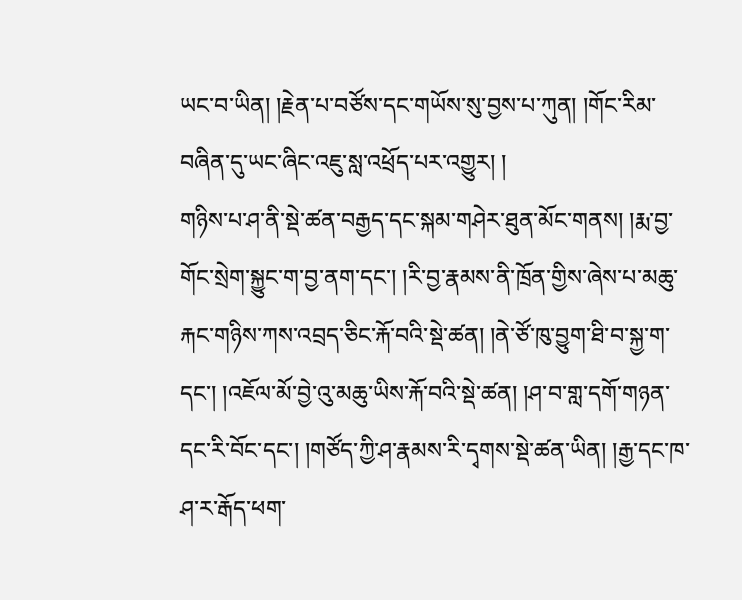ཡང་བ་ཡིན། །རྗེན་པ་བཙོས་དང་གཡོས་སུ་བྱས་པ་ཀུན། །གོང་རིམ་བཞིན་དུ་ཡང་ཞིང་འཇུ་སླ་འཕྲོད་པར་འགྱུར། །
གཉིས་པ་ཤ་ནི་སྡེ་ཚན་བརྒྱད་དང་སྐམ་གཤེར་ཐུན་མོང་གནས། །རྨ་བྱ་གོང་སྲེག་སྐྱུང་ག་བྱ་ནག་དང་། །རི་བྱ་རྣམས་ནི་ཁྲོན་གྱིས་ཞེས་པ་མཆུ་རྐང་གཉིས་ཀས་འབྲད་ཅིང་རྐོ་བའི་སྡེ་ཚན། །ནེ་ཙོ་ཁུ་བྱུག་ཐི་བ་སྐྱ་ག་དང་། །འཇོལ་མོ་བྱེ་འུ་མཆུ་ཡིས་རྐོ་བའི་སྡེ་ཚན། །ཤ་བ་གླ་དགོ་གཉན་དང་རི་བོང་དང་། །གཙོད་ཀྱི་ཤ་རྣམས་རི་དྭགས་སྡེ་ཚན་ཡིན། །རྒྱ་དང་ཁ་ཤ་ར་རྒོད་ཕག་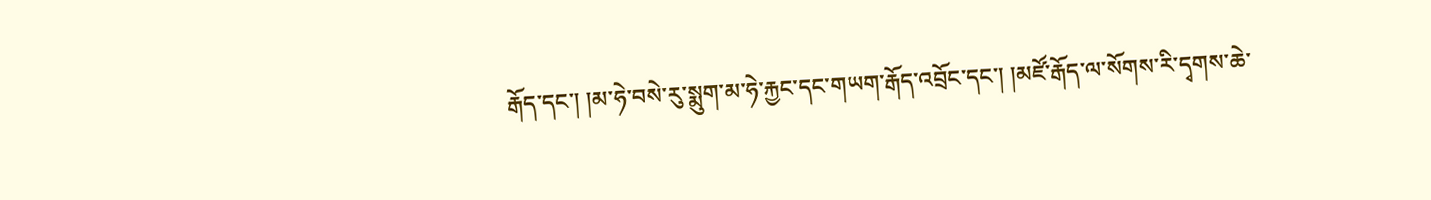རྒོད་དང་། །མ་ཧེ་བསེ་རུ་སྨུག་མ་ཧེ་རྐྱང་དང་གཡག་རྒོད་འབྲོང་དང་། །མཛོ་རྒོད་ལ་སོགས་རི་དྭགས་ཆེ་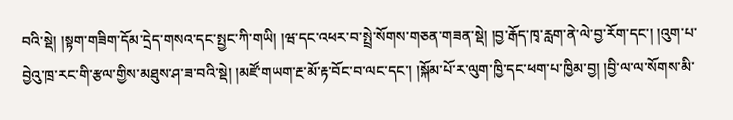བའི་སྡེ། །སྟག་གཟིག་དོམ་དྲེད་གསའ་དང་སྤྱང་ཀི་གཡི། །ཝ་དང་འཕར་བ་སྤྲེ་སོགས་གཅན་གཟན་སྡེ། །བྱ་རྒོད་ཁྭ་རླག་ནེ་ལེ་བྱ་རོག་དང་། །འུག་པ་བྱེའུ་ཁྲ་རང་གི་རྩལ་གྱིས་མཐུས་ཤ་ཟ་བའི་སྡེ། །མཛོ་གཡག་རྔ་མོ་རྟ་བོང་བ་ལང་དང་། །སྐོམ་པོ་ར་ལུག་ཁྱི་དང་ཕག་པ་ཁྱིམ་བྱ། །བྱི་ལ་ལ་སོགས་མི་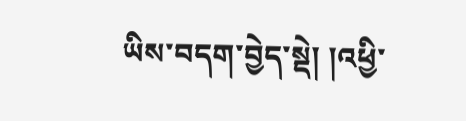ཡིས་བདག་བྱེད་སྡེ། །འཕྱི་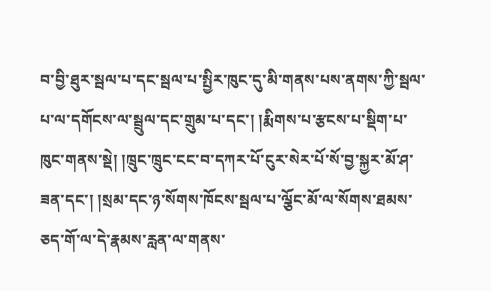བ་བྱི་ཐུར་སྦལ་པ་དང་སྦལ་པ་སྤྱིར་ཁུང་དུ་མི་གནས་པས་ནགས་ཀྱི་སྦལ་པ་ལ་དགོངས་ལ་སྦྲུལ་དང་གྲུམ་པ་དང་། །རྨིགས་པ་རྩངས་པ་སྡིག་པ་ཁུང་གནས་སྡེ། །ཁྲུང་ཁྲུང་ངང་བ་དཀར་པོ་ངུར་སེར་པོ་སོ་བྱ་སྐྱར་མོ་ཤ་ཟན་དང་། །སྲམ་དང་ཉ་སོགས་ཁོངས་སྦལ་པ་ལྕོང་མོ་ལ་སོགས་ཐམས་ཅད་གོ་ལ་དེ་རྣམས་རླན་ལ་གནས་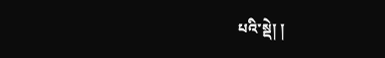པའི་སྡེ། །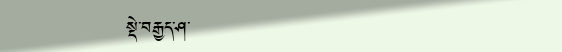སྡེ་བརྒྱད་ཤ་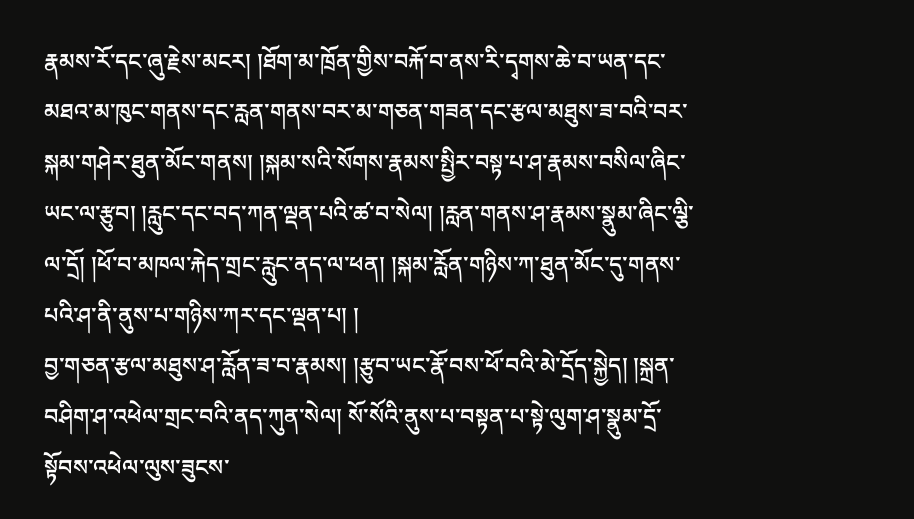རྣམས་རོ་དང་ཞུ་རྗེས་མངར། །ཐོག་མ་ཁྲོན་གྱིས་བརྐོ་བ་ནས་རི་དྭགས་ཆེ་བ་ཡན་དང་མཐའ་མ་ཁུང་གནས་དང་རླན་གནས་བར་མ་གཅན་གཟན་དང་རྩལ་མཐུས་ཟ་བའི་བར་སྐམ་གཤེར་ཐུན་མོང་གནས། །སྐམ་སའི་སོགས་རྣམས་སྤྱིར་བསྟ་པ་ཤ་རྣམས་བསིལ་ཞིང་ཡང་ལ་རྩུབ། །རླུང་དང་བད་ཀན་ལྡན་པའི་ཚ་བ་སེལ། །རླན་གནས་ཤ་རྣམས་སྣུམ་ཞིང་ལྕི་ལ་དྲོ། །ཕོ་བ་མཁལ་རྐེད་གྲང་རླུང་ནད་ལ་ཕན། །སྐམ་རློན་གཉིས་ཀ་ཐུན་མོང་དུ་གནས་པའི་ཤ་ནི་ནུས་པ་གཉིས་ཀར་དང་ལྡན་པ། །
བྱ་གཅན་རྩལ་མཐུས་ཤ་རློན་ཟ་བ་རྣམས། །རྩུབ་ཡང་རྣོ་བས་ཕོ་བའི་མེ་དྲོད་སྐྱེད། །སྐྲན་བཤིག་ཤ་འཕེལ་གྲང་བའི་ནད་ཀུན་སེལ། སོ་སོའི་ནུས་པ་བསྟན་པ་སྟེ་ལུག་ཤ་སྣུམ་དྲོ་སྟོབས་འཕེལ་ལུས་ཟུངས་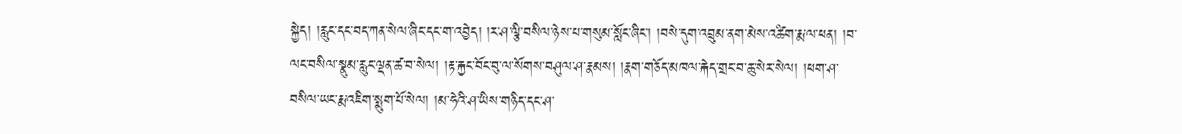སྐྱེད། །རླུང་དང་བད་ཀན་སེལ་ཞིང་དང་ག་འབྱེད། །ར་ཤ་ལྕི་བསིལ་ཉེས་པ་གསུམ་སློང་ཞིང་། །བསེ་དུག་འབྲུམ་ནག་མེས་འཚིག་རྨ་ལ་ཕན། །བ་ལང་བསིལ་སྣུམ་རླུང་ལྡན་ཚ་བ་སེལ། །རྟ་རྐྱང་བོང་བུ་ལ་སོགས་བཤུལ་ཤ་རྣམས། །རྣག་གཅོད་མཁལ་རྐེད་གྲང་བ་ཆུ་སེར་སེལ། །ཕག་ཤ་བསིལ་ཡང་རྨ་འཇིག་སྨུག་པོ་སེལ། །མ་ཧེའི་ཤ་ཡིས་གཉིད་དང་ཤ་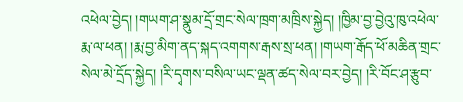འཕེལ་བྱེད། །གཡག་ཤ་སྣུམ་དྲོ་གྲང་སེལ་ཁྲག་མཁྲིས་སྐྱེད། །ཁྱིམ་བྱ་བྱེའུ་ཁུ་འཕེལ་རྨ་ལ་ཕན། །རྨ་བྱ་མིག་ནད་སྐད་འགགས་རྒས་སྲ་ཕན། །གཡག་རྒོད་ཕོ་མཆིན་གྲང་སེལ་མེ་དྲོད་སྐྱེད། །རི་དྭགས་བསིལ་ཡང་ལྡན་ཚད་སེལ་བར་བྱེད། །རི་བོང་ཤ་རྩུབ་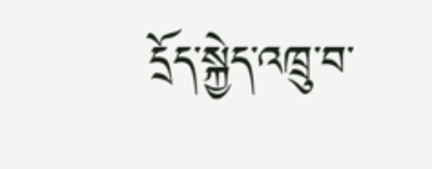དྲོད་སྐྱེད་འཁྲུ་བ་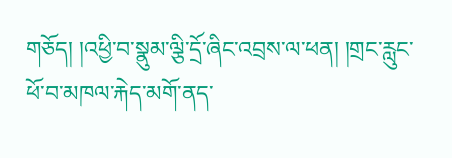གཅོད། །འཕྱི་བ་སྣུམ་ལྕི་དྲོ་ཞིང་འབྲས་ལ་ཕན། །གྲང་རླུང་ཕོ་བ་མཁལ་རྐེད་མགོ་ནད་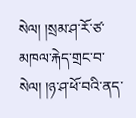སེལ། །སྲམ་ཤ་རོ་ཙ་མཁལ་རྐེད་གྲང་བ་སེལ། །ཉ་ཤ་ཕོ་བའི་ནད་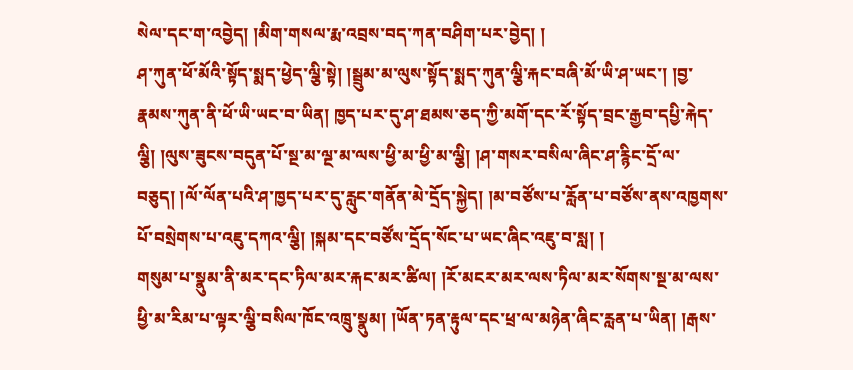སེལ་དང་ག་འབྱེད། །མིག་གསལ་རྨ་འབྲས་བད་ཀན་བཤིག་པར་བྱེད། །
ཤ་ཀུན་ཕོ་མོའི་སྟོད་སྨད་ཕྱེད་ལྕི་སྟེ། །སྦྲུམ་མ་ལུས་སྟོད་སྨད་ཀུན་ལྕི་རྐང་བཞི་མོ་ཡི་ཤ་ཡང་། །བྱ་རྣམས་ཀུན་ནི་ཕོ་ཡི་ཡང་བ་ཡིན། ཁྱད་པར་དུ་ཤ་ཐམས་ཅད་ཀྱི་མགོ་དང་རོ་སྟོད་བྲང་རྒྱབ་དཔྱི་རྐེད་ལྕི། །ལུས་ཟུངས་བདུན་པོ་སྔ་མ་ལྔ་མ་ལས་ཕྱི་མ་ཕྱི་མ་ལྕི། །ཤ་གསར་བསིལ་ཞིང་ཤ་རྙིང་དྲོ་ལ་བཅུད། །ལོ་ལོན་པའི་ཤ་ཁྱད་པར་དུ་རླུང་གནོན་མེ་དྲོད་སྐྱེད། །མ་བཙོས་པ་རློན་པ་བཙོས་ནས་འཁྱགས་པོ་བསྲེགས་པ་འཇུ་དཀའ་ལྕི། །སྐམ་དང་བཙོས་དྲོད་སོང་པ་ཡང་ཞིང་འཇུ་བ་སླ། །
གསུམ་པ་སྣུམ་ནི་མར་དང་ཏིལ་མར་རྐང་མར་ཚིལ། །རོ་མངར་མར་ལས་ཏིལ་མར་སོགས་སྔ་མ་ལས་ཕྱི་མ་རིམ་པ་ལྟར་ལྕི་བསིལ་ཁོང་འཁྲུ་སྣུམ། །ཡོན་ཏན་རྟུལ་དང་ཕྲ་ལ་མཉེན་ཞིང་རླན་པ་ཡིན། །རྒས་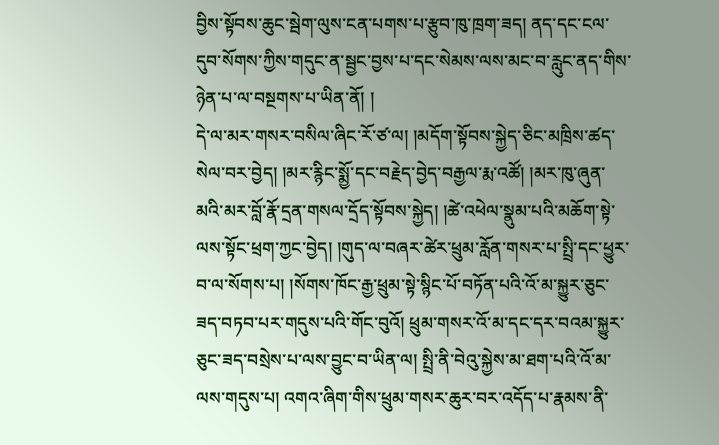བྱིས་སྟོབས་ཆུང་སྦེག་ལུས་ངན་པགས་པ་རྩུབ་ཁུ་ཁྲག་ཟད། ནད་དང་ངལ་དུབ་སོགས་ཀྱིས་གདུང་ན་སྦྱང་བྱས་པ་དང་སེམས་ལས་མང་བ་རླུང་ནད་གིས་ཉེན་པ་ལ་བསྔགས་པ་ཡིན་ནོ། །
དེ་ལ་མར་གསར་བསིལ་ཞིང་རོ་ཙ་ལ། །མདོག་སྟོབས་སྐྱེད་ཅིང་མཁྲིས་ཚད་སེལ་བར་བྱེད། །མར་རྙིང་སྨྱོ་དང་བརྗེད་བྱེད་བརྒྱལ་རྨ་འཚོ། །མར་ཁུ་ཞུན་མའི་མར་བློ་རྣོ་དྲན་གསལ་དྲོད་སྟོབས་སྐྱེད། །ཚེ་འཕེལ་སྣུམ་པའི་མཆོག་སྟེ་ལས་སྟོང་ཕྲག་ཀྱང་བྱེད། །གུད་ལ་བཞར་ཚེར་ཕྲུམ་རློན་གསར་པ་སྤྲི་དང་ཕྱུར་བ་ལ་སོགས་པ། །སོགས་ཁོང་རྒྱ་ཕྲུམ་སྟེ་སྙིང་པོ་བཏོན་པའི་འོ་མ་སྐྱུར་ཅུང་ཟད་བཏབ་པར་གདུས་པའི་གོང་བུའོ། ཕྲུམ་གསར་འོ་མ་དང་དར་བའམ་སྐྱུར་ཅུང་ཟད་བསྲེས་པ་ལས་བྱུང་བ་ཡིན་ལ། སྤྲི་ནི་བེའུ་སྐྱེས་མ་ཐག་པའི་འོ་མ་ལས་གདུས་པ། འགའ་ཞིག་གིས་ཕྲུམ་གསར་ཆུར་བར་འདོད་པ་རྣམས་ནི་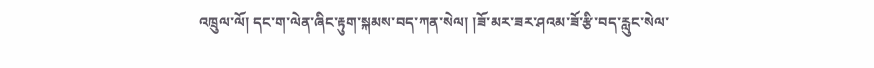འཁྲུལ་ལོ། དང་ག་ལེན་ཞིང་རྟུག་སྐམས་བད་ཀན་སེལ། །ཟོ་མར་ཟར་ཤའམ་ཟོ་རྩི་བད་རླུང་སེལ་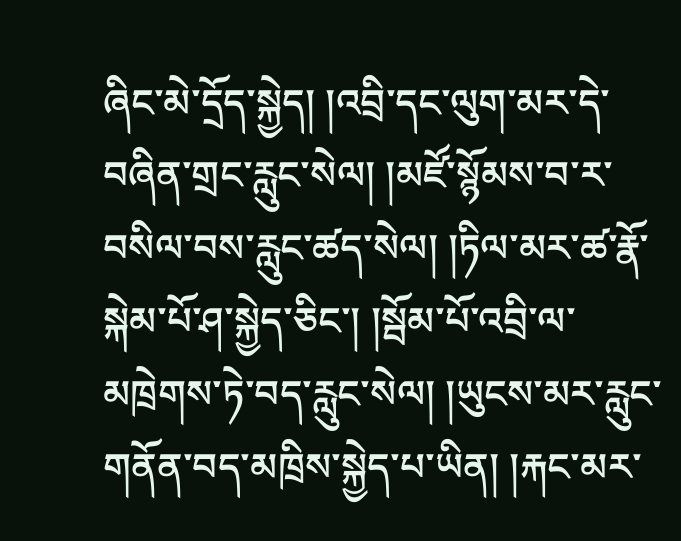ཞིང་མེ་དྲོད་སྐྱེད། །འབྲི་དང་ལུག་མར་དེ་བཞིན་གྲང་རླུང་སེལ། །མཛོ་སྙོམས་བ་ར་བསིལ་བས་རླུང་ཚད་སེལ། །ཏིལ་མར་ཚ་རྣོ་སྐེམ་པོ་ཤ་སྐྱེད་ཅིང་། །སྦོམ་པོ་འབྲི་ལ་མཁྲེགས་ཏེ་བད་རླུང་སེལ། །ཡུངས་མར་རླུང་གནོན་བད་མཁྲིས་སྐྱེད་པ་ཡིན། །རྐང་མར་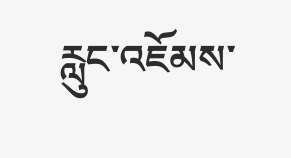རླུང་འཇོམས་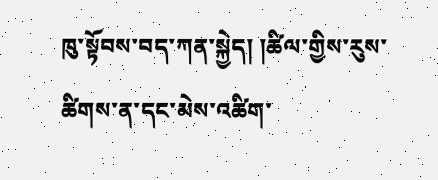ཁུ་སྟོབས་བད་ཀན་སྐྱེད། །ཚིལ་གྱིས་རུས་ཚིགས་ན་དང་མེས་འཚིག་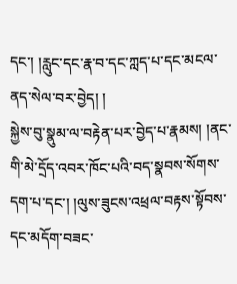དང་། །རླུང་དང་རྣ་བ་དང་ཀླད་པ་དང་མངལ་ནད་སེལ་བར་བྱེད། །
སྐྱེས་བུ་སྣུམ་ལ་བརྟེན་པར་བྱེད་པ་རྣམས། །ནང་གི་མེ་དྲོད་འབར་ཁོང་པའི་བད་སྣབས་སོགས་དག་པ་དང་། །ལུས་ཟུངས་འཕྲལ་བརྟས་སྟོབས་དང་མདོག་བཟང་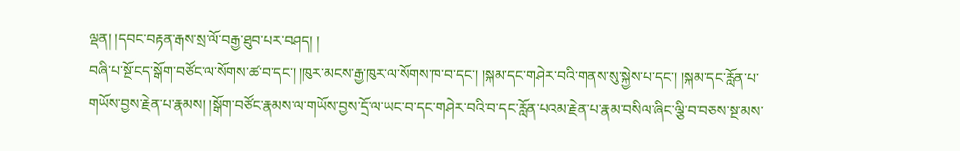ལྡན། །དབང་བརྟན་རྒས་སྲ་ལོ་བརྒྱ་ཐུབ་པར་བཤད། །
བཞི་པ་སྔོ་ངད་སྒོག་བཙོང་ལ་སོགས་ཚ་བ་དང་། །ཁུར་མངས་རྒྱ་ཁུར་ལ་སོགས་ཁ་བ་དང་། །སྐམ་དང་གཤེར་བའི་གནས་སུ་སྐྱེས་པ་དང་། །སྐམ་དང་རློན་པ་གཡོས་བྱས་རྗེན་པ་རྣམས། །སྒོག་བཙོང་རྣམས་ལ་གཡོས་བྱས་དྲོ་ལ་ཡང་བ་དང་གཤེར་བའི་བ་དང་རློན་པའམ་རྗེན་པ་རྣམ་བསིལ་ཞིང་ལྕི་བ་བཅས་སྔ་མས་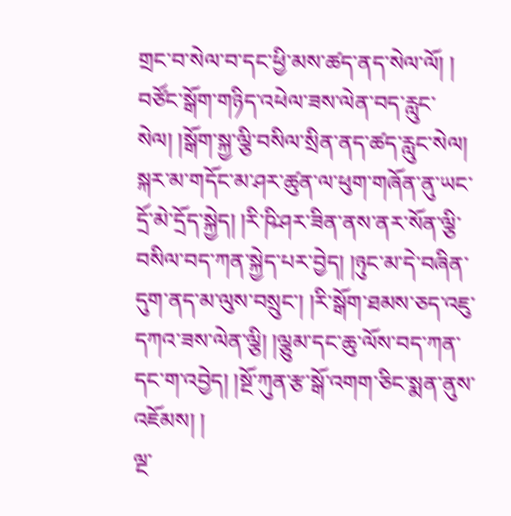གྲང་བ་སེལ་བ་དང་ཕྱི་མས་ཚད་ནད་སེལ་ལོ། །
བཙོང་སྒོག་གཉིད་འཕེལ་ཟས་ལེན་བད་རླུང་སེལ། །སྒོག་སྐྱ་ལྕི་བསིལ་སྲིན་ནད་ཚད་རླུང་སེལ། སྐར་མ་གདོང་མ་ཤར་ཚུན་ལ་ཕུག་གཞོན་ནུ་ཡང་དྲོ་མེ་དྲོད་སྐྱེད། །རི་ཥི་ཤར་ཟིན་ནས་ནར་སོན་ལྕི་བསིལ་བད་ཀན་སྐྱེད་པར་བྱེད། །ཉུང་མ་དེ་བཞིན་དུག་ནད་མ་ལུས་བསྲུང་། །རི་སྒོག་ཐམས་ཅད་འཇུ་དཀའ་ཟས་ལེན་ལྕི། །ལྕུམ་དང་ཆུ་ལོས་བད་ཀན་དང་ག་འབྱེད། །སྔོ་ཀུན་རྩ་སྒོ་འགག་ཅིང་སྨན་ནུས་འཇོམས། །
ལྔ་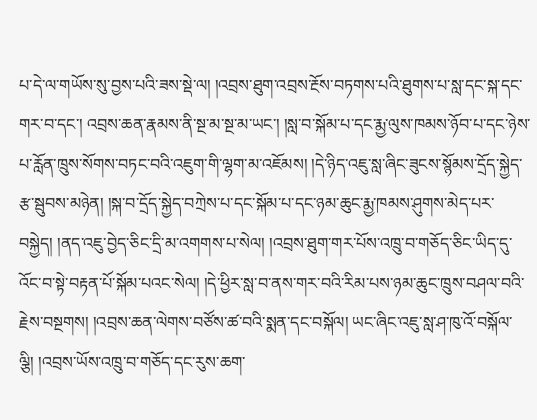པ་དེ་ལ་གཡོས་སུ་བྱས་པའི་ཟས་སྡེ་ལ། །འབྲས་ཐུག་འབྲས་རྔོས་བཏགས་པའི་ཐུགས་པ་སླ་དང་སྐ་དང་གར་བ་དང་། འབྲས་ཆན་རྣམས་ནི་སྔ་མ་སྔ་མ་ཡང་། །སླ་བ་སྐོམ་པ་དང་རྨྱ་ལུས་ཁམས་ཉོབ་པ་དང་ཉེས་པ་རློན་ཁྲུས་སོགས་བཏང་བའི་འཇུག་གི་ལྷག་མ་འཇོམས། །དེ་ཉིད་འཇུ་སླ་ཞིང་ཟུངས་སྙོམས་དྲོད་སྐྱེད་རྩ་སྦུབས་མཉེན། །སྐ་བ་དྲོད་སྐྱེད་བཀྲེས་པ་དང་སྐོམ་པ་དང་ཉམ་ཆུང་རྨྱ་ཁམས་ཤུགས་མེད་པར་བསྐྱེད། །ནད་འཇུ་བྱེད་ཅིང་དྲི་མ་འགགས་པ་སེལ། །འབྲས་ཐུག་གར་པོས་འཁྲུ་བ་གཅོད་ཅིང་ཡིད་དུ་འོང་བ་སྟེ་བརྟན་པོ་སྐོམ་པའང་སེལ། །དེ་ཕྱིར་སླ་བ་ནས་གར་བའི་རིམ་པས་ཉམ་ཆུང་ཁྲུས་བཤལ་བའི་རྗེས་བསྔགས། །འབྲས་ཆན་ལེགས་བཙོས་ཚ་བའི་སྨན་དང་བསྐོལ། ཡང་ཞིང་འཇུ་སླ་ཤ་ཁུ་འོ་བསྐོལ་ལྕི། །འབྲས་ཡོས་འཁྲུ་བ་གཅོད་དང་རུས་ཆག་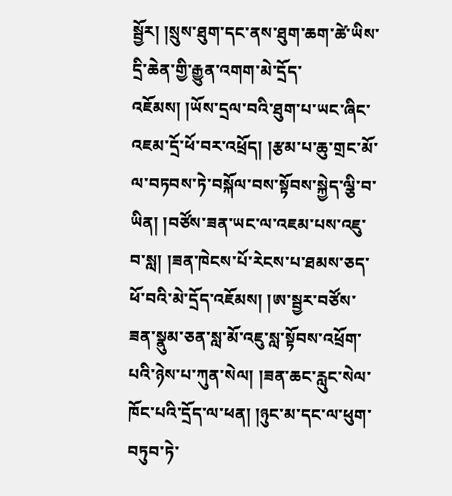སྦྱོར། །སྲུས་ཐུག་དང་ནས་ཐུག་ཆག་ཚེ་ཡིས་དྲི་ཆེན་གྱི་རྒྱུན་འགག་མེ་དྲོད་འཇོམས། །ཡོས་དྲལ་བའི་ཐུག་པ་ཡང་ཞིང་འཇམ་དྲོ་ཕོ་བར་འཕྲོད། །རྩམ་པ་ཆུ་གྲང་མོ་ལ་བཏབས་ཏེ་བསྐོལ་བས་སྟོབས་སྐྱེད་ལྕི་བ་ཡིན། །བཙོས་ཟན་ཡང་ལ་འཇམ་པས་འཇུ་བ་སླ། །ཟན་ཁེངས་པོ་རེངས་པ་ཐམས་ཅད་ཕོ་བའི་མེ་དྲོད་འཇོམས། །ཨ་སྦྱར་བཙོས་ཟན་སྣུམ་ཅན་སླ་མོ་འཇུ་སླ་སྟོབས་འཕྲོག་པའི་ཉེས་པ་ཀུན་སེལ། །ཟན་ཆང་རླུང་སེལ་ཁོང་པའི་དྲོད་ལ་ཕན། །ཉུང་མ་དང་ལ་ཕུག་བཏུབ་ཏེ་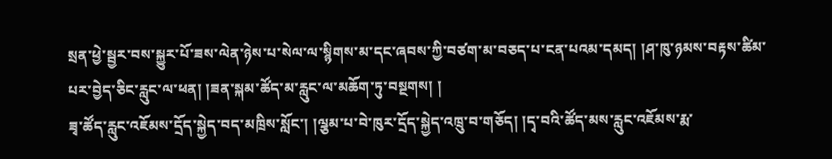སྲན་ཕྱེ་སྦྱར་བས་སྐྱུར་པོ་ཟས་ལེན་ཉེས་པ་སེལ་ལ་སྙིགས་མ་དང་ཞབས་ཀྱི་བཙག་མ་བཅད་པ་ངན་པའམ་དམད། །ཤ་ཁུ་ཉམས་བརྟས་ཚིམ་པར་བྱེད་ཅིང་རླུང་ལ་ཕན། །ཟན་སྐམ་ཚོད་མ་རླུང་ལ་མཆོག་ཏུ་བསྔགས། །
ཟྭ་ཚོད་རླུང་འཇོམས་དྲོད་སྐྱེད་བད་མཁྲིས་སློང་། །ལྕམ་པ་བེ་ཁུར་དྲོད་སྐྱེད་འཁྲུ་བ་གཅོད། །དྭ་བའི་ཚོད་མས་རླུང་འཇོམས་རྨ་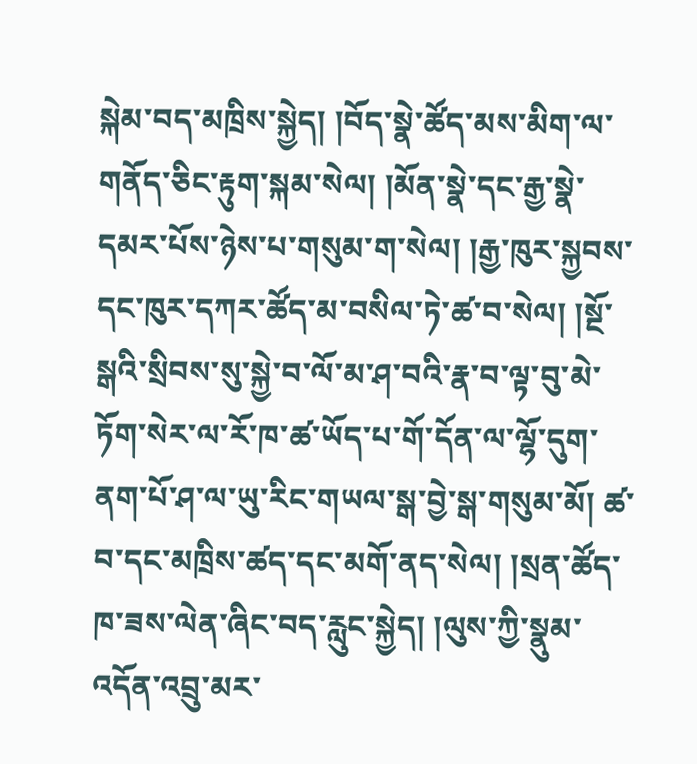སྐེམ་བད་མཁྲིས་སྐྱེད། །བོད་སྣེ་ཚོད་མས་མིག་ལ་གནོད་ཅིང་རྟུག་སྐམ་སེལ། །མོན་སྣེ་དང་རྒྱ་སྣེ་དམར་པོས་ཉེས་པ་གསུམ་ག་སེལ། །རྒྱ་ཁུར་སྐྱབས་དང་ཁུར་དཀར་ཚོད་མ་བསིལ་ཏེ་ཚ་བ་སེལ། །སྔོ་སྒའི་སྲིབས་སུ་སྐྱེ་བ་ལོ་མ་ཤ་བའི་རྣ་བ་ལྟ་བུ་མེ་ཏོག་སེར་ལ་རོ་ཁ་ཚ་ཡོད་པ་གོ་དོན་ལ་ལྷོ་དུག་ནག་པོ་ཤ་ལ་ཡུ་རིང་གཡལ་སྒ་བྱེ་སྒ་གསུམ་མོ། ཚ་བ་དང་མཁྲིས་ཚད་དང་མགོ་ནད་སེལ། །སྲན་ཚོད་ཁ་ཟས་ལེན་ཞིང་བད་རླུང་སྐྱེད། །ལུས་ཀྱི་སྣུམ་འདོན་འབྲུ་མར་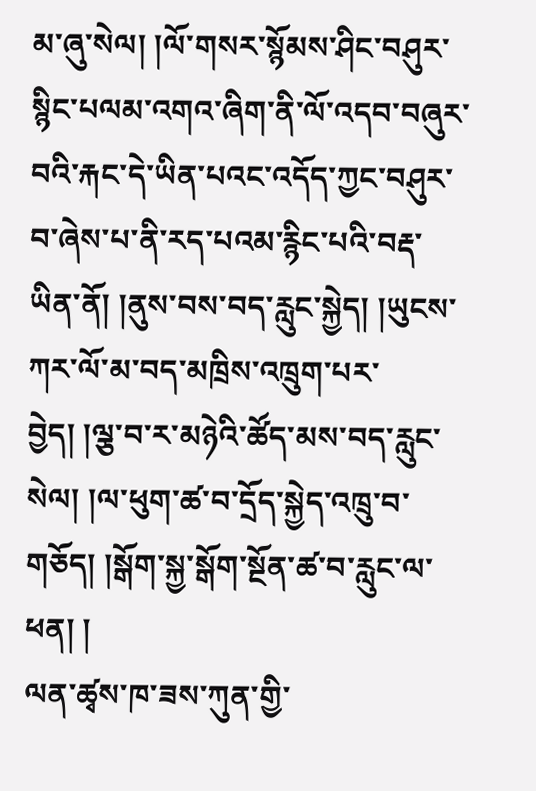མ་ཞུ་སེལ། །ལོ་གསར་སྙོམས་ཤིང་བཤུར་སྙིང་པལམ་འགའ་ཞིག་ནི་ལོ་འདབ་བཞུར་བའི་རྐང་དེ་ཡིན་པའང་འདོད་ཀྱང་བཤུར་བ་ཞེས་པ་ནི་རད་པའམ་རྙིང་པའི་བརྡ་ཡིན་ནོ། །ནུས་བས་བད་རླུང་སྐྱེད། །ཡུངས་ཀར་ལོ་མ་བད་མཁྲིས་འཁྲུག་པར་བྱེད། །ལྕ་བ་ར་མཉེའི་ཚོད་མས་བད་རླུང་སེལ། །ལ་ཕུག་ཚ་བ་དྲོད་སྐྱེད་འཁྲུ་བ་གཅོད། །སྒོག་སྐྱ་སྒོག་སྔོན་ཚ་བ་རླུང་ལ་ཕན། །
ལན་ཚྭས་ཁ་ཟས་ཀུན་གྱི་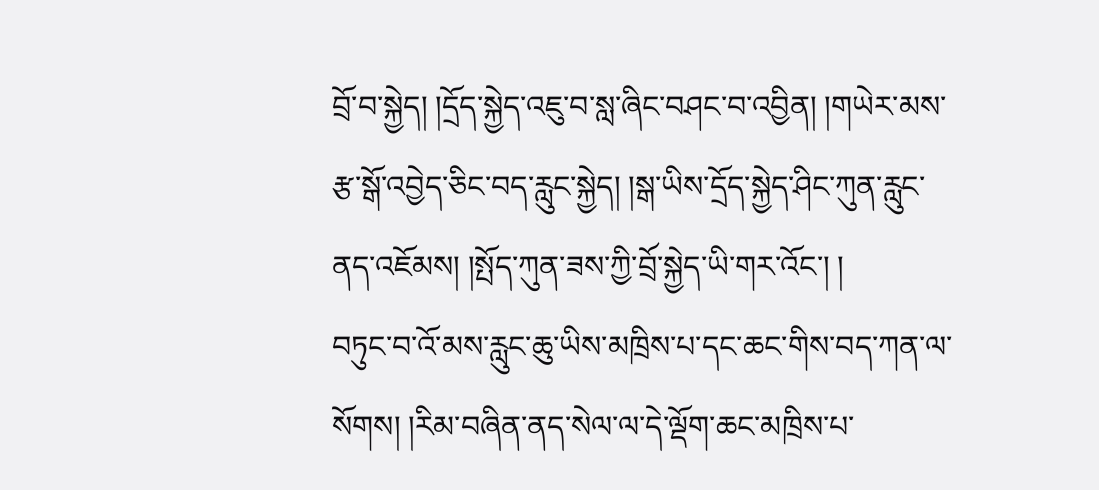བྲོ་བ་སྐྱེད། །དྲོད་སྐྱེད་འཇུ་བ་སླ་ཞིང་བཤང་བ་འབྱིན། །གཡེར་མས་རྩ་སྒོ་འབྱེད་ཅིང་བད་རླུང་སྐྱེད། །སྒ་ཡིས་དྲོད་སྐྱེད་ཤིང་ཀུན་རླུང་ནད་འཇོམས། །སྤོད་ཀུན་ཟས་ཀྱི་བྲོ་སྐྱེད་ཡི་གར་འོང་། །
བཏུང་བ་འོ་མས་རླུང་ཆུ་ཡིས་མཁྲིས་པ་དང་ཆང་གིས་བད་ཀན་ལ་སོགས། །རིམ་བཞིན་ནད་སེལ་ལ་དེ་ལྡོག་ཆང་མཁྲིས་པ་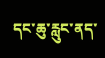དང་ཆུ་རླུང་ནད་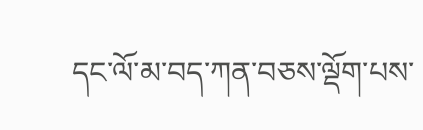དང་ལོ་མ་བད་ཀན་བཅས་ལྡོག་པས་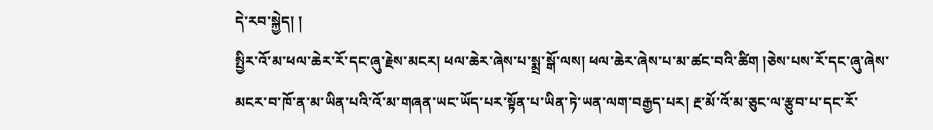དེ་རབ་སྐྱེད། །
སྤྱིར་འོ་མ་ཕལ་ཆེར་རོ་དང་ཞུ་རྗེས་མངར། ཕལ་ཆེར་ཞེས་པ་སྨྲ་སྒོ་ལས། ཕལ་ཆེར་ཞེས་པ་མ་ཚང་བའི་ཚིག །ཅེས་པས་རོ་དང་ཞུ་ཞེས་མངར་བ་ཁོ་ན་མ་ཡིན་པའི་འོ་མ་གཞན་ཡང་ཡོད་པར་སྟོན་པ་ཡིན་ཏེ་ཡན་ལག་བརྒྱད་པར། རྔ་མོ་འོ་མ་ཅུང་ལ་རྩུབ་པ་དང་རོ་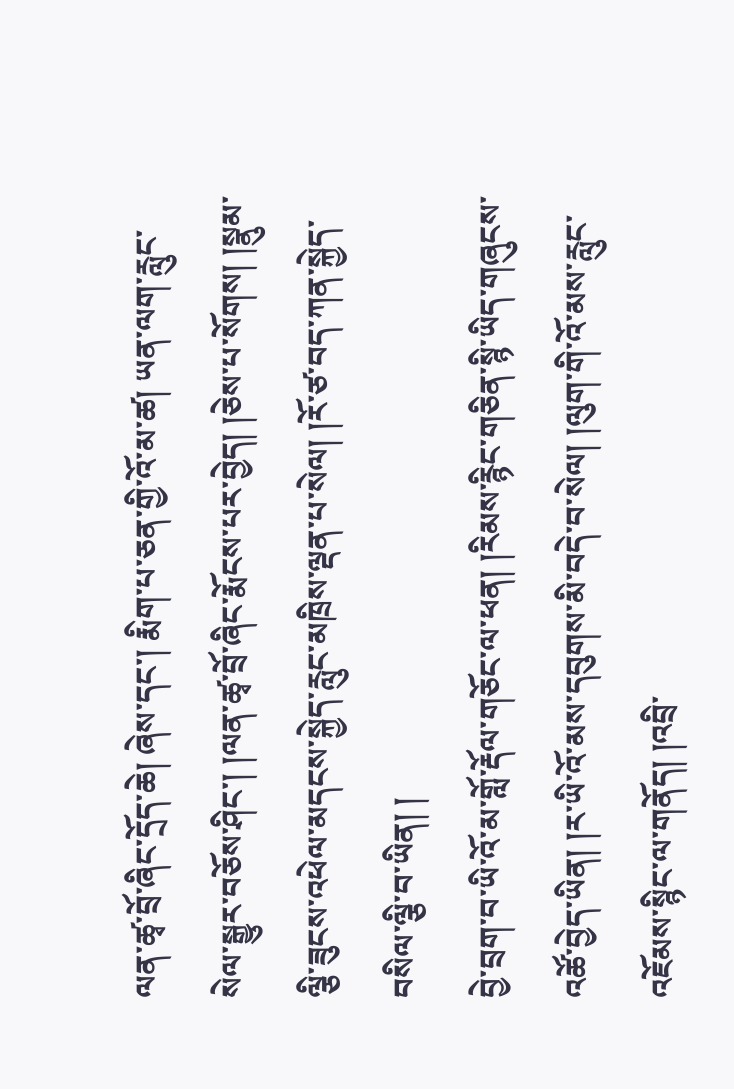ལན་ཚྭ་བྲོ་ཞིང་དྲོད་ཆེ། ཞེས་དང་། རྨིག་པ་ཅན་གྱི་འོ་མ་ཚ། ཡན་ལག་རླུང་སེལ་སྒྱུར་བཅོས་ཤིང་། །ལན་ཚྭ་བྲོ་ཞིང་རྨོངས་པར་བྱེད། །ཅེས་པ་སོགས། །སྣུམ་ལྕི་ཟུངས་འཕེལ་མདངས་སྐྱེད་རླུང་མཁྲིས་ལྡན་པ་སེལ། །རོ་ཙ་བད་ཀན་སྐྱེད་བསིལ་ལྕི་བ་ཡིན། །
བྱེ་བྲག་བ་ཡི་འོ་མ་གློ་རྡོལ་གཅོང་ལ་ཕན། །རིམས་རྙིང་གཅིན་སྙི་ཡིད་གཞུངས་འཚོ་བྱེད་ཡིན། །ར་ཡི་འོ་མས་དབུགས་མི་བདེ་བ་སེལ། །ལུག་གི་འོ་མས་རླུང་འཇོམས་སྙིང་ལ་གནོད། །འབྲི་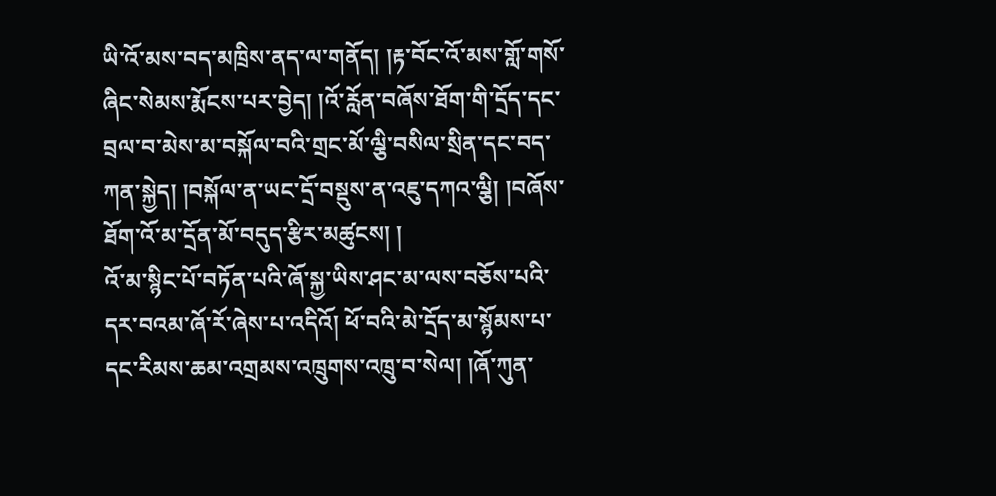ཡི་འོ་མས་བད་མཁྲིས་ནད་ལ་གནོད། །རྟ་བོང་འོ་མས་གློ་གསོ་ཞིང་སེམས་རྨོངས་པར་བྱེད། །འོ་རློན་བཞོས་ཐོག་གི་དྲོད་དང་བྲལ་བ་མེས་མ་བསྐོལ་བའི་གྲང་མོ་ལྕི་བསིལ་སྲིན་དང་བད་ཀན་སྐྱེད། །བསྐོལ་ན་ཡང་དྲོ་བསྡུས་ན་འཇུ་དཀའ་ལྕི། །བཞོས་ཐོག་འོ་མ་དྲོན་མོ་བདུད་རྩིར་མཚུངས། །
འོ་མ་སྙིང་པོ་བཏོན་པའི་ཞོ་སྐྱ་ཡིས་ཤང་མ་ལས་བཅོས་པའི་དར་བའམ་ཞོ་རོ་ཞེས་པ་འདིའོ། ཕོ་བའི་མེ་དྲོད་མ་སྙོམས་པ་དང་རིམས་ཆམ་འགྲམས་འཁྲུགས་འཁྲུ་བ་སེལ། །ཞོ་ཀུན་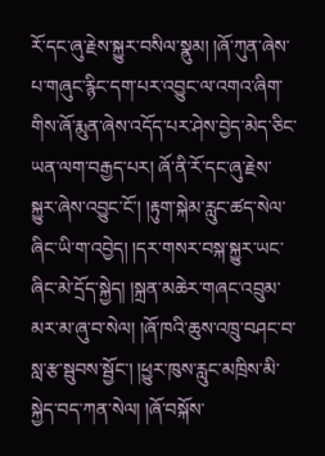རོ་དང་ཞུ་རྗེས་སྐྱུར་བསིལ་སྣུམ། །ཞོ་ཀུན་ཞེས་པ་གཞུང་རྙིང་དག་པར་འབྱུང་ལ་འགའ་ཞིག་གིས་ཞོ་རྨུན་ཞེས་འདོད་པར་ཤེས་བྱེད་མེད་ཅིང་ཡན་ལག་བརྒྱད་པར། ཞོ་ནི་རོ་དང་ཞུ་རྗེས་སྐྱུར་ཞེས་འབྱུང་ངོ་། །རྟུག་སྐེམ་རླུང་ཚད་སེལ་ཞིང་ཡི་ག་འབྱེད། །དར་གསར་བསྐ་སྐྱུར་ཡང་ཞིང་མེ་དྲོད་སྐྱེད། །སྐྲན་མཆེར་གཞང་འབྲུམ་མར་མ་ཞུ་བ་སེལ། །ཞོ་ཁའི་ཆུས་འཁྲུ་བཤང་བ་སླ་རྩ་སྦུབས་སྦྱོང་། །ཕྱུར་ཁུས་རླུང་མཁྲིས་མི་སྐྱེད་བད་ཀན་སེལ། །ཞོ་བསྐོས་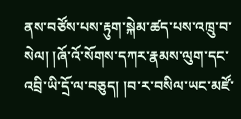ནས་བཙོས་པས་རྟུག་སྐེམ་ཚད་པས་འཁྲུ་བ་སེལ། །ཞོ་འོ་སོགས་དཀར་རྣམས་ལུག་དང་འབྲི་ཡི་དྲོ་ལ་བཅུད། །བ་ར་བསིལ་ཡང་མཛོ་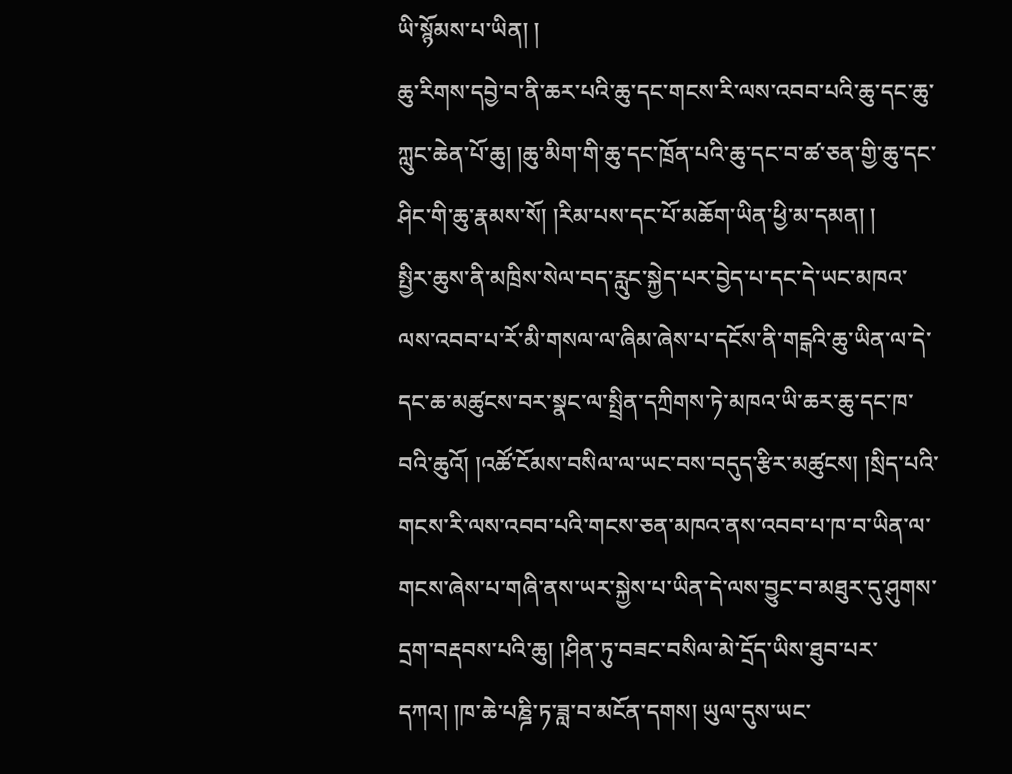ཡི་སྙོམས་པ་ཡིན། །
ཆུ་རིགས་དབྱེ་བ་ནི་ཆར་པའི་ཆུ་དང་གངས་རི་ལས་འབབ་པའི་ཆུ་དང་ཆུ་ཀླུང་ཆེན་པོ་ཆུ། །ཆུ་མིག་གི་ཆུ་དང་ཁྲོན་པའི་ཆུ་དང་བ་ཚ་ཅན་གྱི་ཆུ་དང་ཤིང་གི་ཆུ་རྣམས་སོ། །རིམ་པས་དང་པོ་མཆོག་ཡིན་ཕྱི་མ་དམན། །
སྤྱིར་ཆུས་ནི་མཁྲིས་སེལ་བད་རླུང་སྐྱེད་པར་བྱེད་པ་དང་དེ་ཡང་མཁའ་ལས་འབབ་པ་རོ་མི་གསལ་ལ་ཞིམ་ཞེས་པ་དངོས་ནི་གངྒའི་ཆུ་ཡིན་ལ་དེ་དང་ཆ་མཚུངས་བར་སྣང་ལ་སྤྲིན་དཀྲིགས་ཏེ་མཁའ་ཡི་ཆར་ཆུ་དང་ཁ་བའི་ཆུའོ། །འཚོ་ངོམས་བསིལ་ལ་ཡང་བས་བདུད་རྩིར་མཚུངས། །སྲིད་པའི་གངས་རི་ལས་འབབ་པའི་གངས་ཅན་མཁའ་ནས་འབབ་པ་ཁ་བ་ཡིན་ལ་གངས་ཞེས་པ་གཞི་ནས་ཡར་སྐྱེས་པ་ཡིན་དེ་ལས་བྱུང་བ་མཐུར་དུ་ཤུགས་དྲག་བརྡབས་པའི་ཆུ། །ཤིན་ཏུ་བཟང་བསིལ་མེ་དྲོད་ཡིས་ཐུབ་པར་དཀའ། །ཁ་ཆེ་པཎྜི་ཏ་ཟླ་བ་མངོན་དགས། ཡུལ་དུས་ཡང་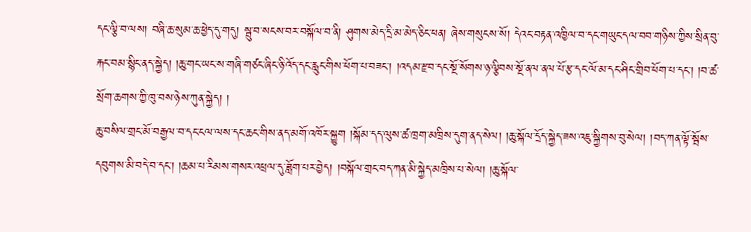དང་ལྕི་བ་ལས། བཞི་ཆ་སུམ་ཆ་ཕྱེད་དུ་གདུ། སྦུ་བ་སངས་བར་བསྐོལ་བ་ནི། ཤུགས་མེད་དྲི་མ་མེད་ཅིང་ཕན། ཞེས་གསུངས་སོ། དེའང་བརྟན་འཁྱིལ་བ་དང་གཡུང་དལ་བབ་གཉིས་ཀྱིས་སྲིན་བུ་རྐང་བམ་སྙིང་ནད་སྐྱེད། །ཆུ་གང་ཡང་ས་གཞི་གཙང་ཞིང་ཉི་འོད་དང་རླུང་གིས་ཕོག་པ་བཟང་། །འདམ་རྫབ་དང་སྔོ་སོགས་ཉ་ལྕིབས་སྔོ་ནལ་ནལ་པོ་རྩ་དང་ལོ་མ་དང་ཤིང་གྲིབ་ཕོག་པ་དང་། །བ་ཚ་སྲོག་ཆགས་ཀྱི་ཁུ་བས་ཉེས་ཀུན་སྐྱེད། །
ཆུ་བསིལ་གྲང་མོ་བརྒྱལ་བ་དང་ངལ་ལས་དང་ཆང་གིས་ནད་མགོ་འཁོར་སྐྱུག །སྐོམ་དད་ལུས་ཚ་ཁྲག་མཁྲིས་དུག་ནད་སེལ། །ཆུ་སྐོལ་དྲོད་སྐྱེད་ཟས་འཇུ་སྐྱིགས་བུ་སེལ། །བད་ཀན་ལྟོ་སྦོས་དབུགས་མི་བདེ་བ་དང་། །ཆམ་པ་རིམས་གསར་འཕྲལ་དུ་ཟློག་པར་བྱེད། །བསྐོལ་གྲང་བད་ཀན་མི་སྐྱེད་མཁྲིས་པ་སེལ། །ཆུ་སྐོལ་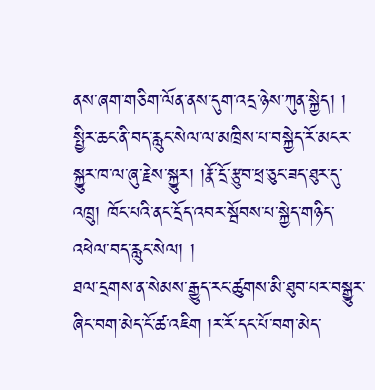ནས་ཞག་གཅིག་ལོན་ནས་དུག་འདྲ་ཉེས་ཀུན་སྐྱེད། །
སྤྱིར་ཆང་ནི་བད་རླུང་སེལ་ལ་མཁྲིས་པ་བསྐྱེད་རོ་མངར་སྐྱུར་ཁ་ལ་ཞུ་རྗེས་སྐྱུར། །རྣོ་དྲོ་རྩུབ་ཕྲ་ཅུང་ཟད་ཐུར་དུ་འཁྲུ། ཁོང་པའི་ནང་དྲོད་འབར་སྦོབས་པ་སྐྱེད་གཉིད་འཕེལ་བད་རླུང་སེལ། །
ཐལ་དྲགས་ན་སེམས་རྒྱུད་རང་ཚུགས་མི་ཐུབ་པར་བསྒྱུར་ཞིང་བག་མེད་ངོ་ཚ་འཇིག །ར་རོ་དང་པོ་བག་མེད་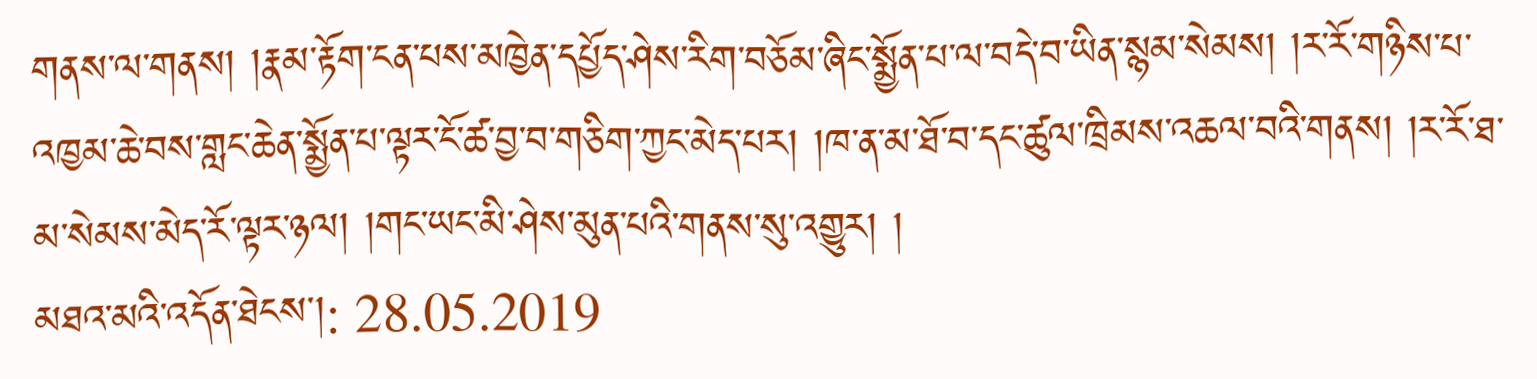གནས་ལ་གནས། །རྣམ་རྟོག་ངན་པས་མཁྱེན་དཔྱོད་ཤེས་རིག་བཅོམ་ཞིང་སྨྱོན་པ་ལ་བདེ་བ་ཡིན་སྙམ་སེམས། །ར་རོ་གཉིས་པ་འཁྱམ་ཆེ་བས་གླང་ཆེན་སྨྱོན་པ་ལྟར་ངོ་ཚ་བྱ་བ་གཅིག་ཀྱང་མེད་པར། །ཁ་ན་མ་ཐོ་བ་དང་ཚུལ་ཁྲིམས་འཆལ་བའི་གནས། །ར་རོ་ཐ་མ་སེམས་མེད་རོ་ལྟར་ཉལ། །གང་ཡང་མི་ཤེས་མུན་པའི་གནས་སུ་འགྱུར། །
མཐའ་མའི་འདོན་ཐེངས་།: 28.05.2019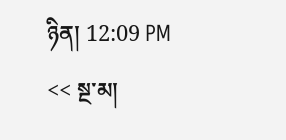ཉིན། 12:09 PM
<< སྔ་མ།